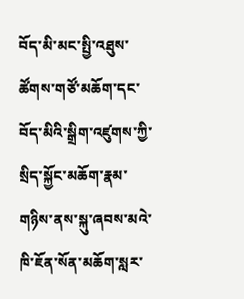བོད་མི་མང་སྤྱི་འཐུས་ཚོགས་གཙོ་མཆོག་དང་བོད་མིའི་སྒྲིག་འཛུགས་ཀྱི་སྲིད་སྐྱོང་མཆོག་རྣམ་གཉིས་ནས་སྐུ་ཞབས་མའེ་ཁི་ཇོན་སོན་མཆོག་སླར་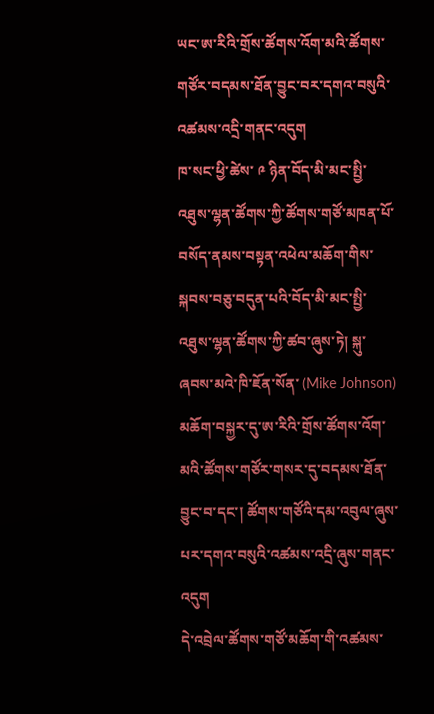ཡང་ཨ་རིའི་གྲོས་ཚོགས་འོག་མའི་ཚོགས་གཙོར་བདམས་ཐོན་བྱུང་བར་དགའ་བསུའི་འཚམས་འདྲི་གནང་འདུག
ཁ་སང་ཕྱི་ཚེས་ ༩ ཉིན་བོད་མི་མང་སྤྱི་འཐུས་ལྷན་ཚོགས་ཀྱི་ཚོགས་གཙོ་མཁན་པོ་བསོད་ནམས་བསྟན་འཕེལ་མཆོག་གིས་སྐབས་བཅུ་བདུན་པའི་བོད་མི་མང་སྤྱི་འཐུས་ལྷན་ཚོགས་ཀྱི་ཚབ་ཞུས་ཏེ། སྐུ་ཞབས་མའེ་ཁི་ཇོན་སོན་ (Mike Johnson) མཆོག་བསྐྱར་དུ་ཨ་རིའི་གྲོས་ཚོགས་འོག་མའི་ཚོགས་གཙོར་གསར་དུ་བདམས་ཐོན་བྱུང་བ་དང་། ཚོགས་གཙོའི་དམ་འབུལ་ཞུས་པར་དགའ་བསུའི་འཚམས་འདྲི་ཞུས་གནང་འདུག
དེ་འབྲེལ་ཚོགས་གཙོ་མཆོག་གི་འཚམས་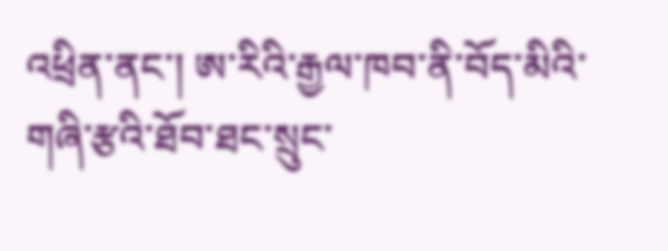འཕྲིན་ནང་། ཨ་རིའི་རྒྱལ་ཁབ་ནི་བོད་མིའི་གཞི་རྩའི་ཐོབ་ཐང་སྲུང་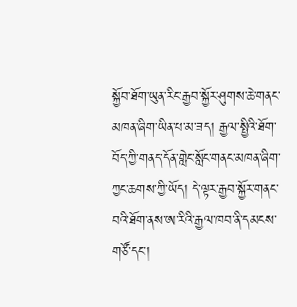སྐྱོབ་ཐོག་ཡུན་རིང་རྒྱབ་སྐྱོར་ཤུགས་ཆེ་གནང་མཁན་ཞིག་ཡིན་པ་མ་ཟད། རྒྱལ་སྤྱིའི་ཐོག་བོད་ཀྱི་གནད་དོན་གླེང་སློང་གནང་མཁན་ཞིག་ཀྱང་ཆགས་ཀྱི་ཡོད། དེ་ལྟར་རྒྱབ་སྐྱོར་གནང་བའི་ཐོག་ནས་ཨ་རིའི་རྒྱལ་ཁབ་ནི་དམངས་གཙོ་དང་།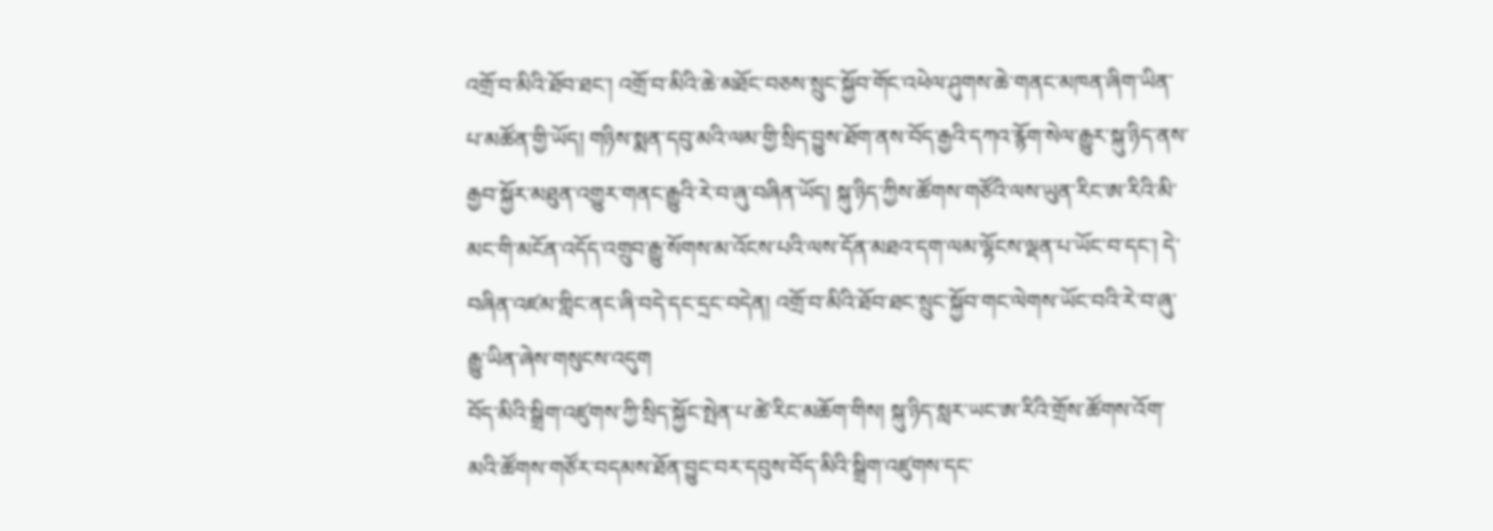འགྲོ་བ་མིའི་ཐོབ་ཐང་། འགྲོ་བ་མིའི་ཆེ་མཐོང་བཅས་སྲུང་སྐྱོབ་གོང་འཕེལ་ཤུགས་ཆེ་གནང་མཁན་ཞིག་ཡིན་པ་མཚོན་གྱི་ཡོད། གཉིས་སྨན་དབུ་མའི་ལམ་གྱི་སྲིད་བྱུས་ཐོག་ནས་བོད་རྒྱའི་དཀའ་རྙོག་སེལ་རྒྱུར་སྐུ་ཉིད་ནས་རྒྱབ་སྐྱོར་མཐུན་འགྱུར་གནང་རྒྱུའི་རེ་བ་ཞུ་བཞིན་ཡོད། སྐུ་ཉིད་ཀྱིས་ཚོགས་གཙོའི་ལས་ཡུན་རིང་ཨ་རིའི་མི་མང་གི་མངོན་འདོད་འགྲུབ་རྒྱུ་སོགས་མ་འོངས་པའི་ལས་དོན་མཐའ་དག་ལམ་ལྷོངས་ལྡན་པ་ཡོང་བ་དང་། དེ་བཞིན་འཛམ་གླིང་ནང་ཞི་བདེ་དང་དྲང་བདེན། འགྲོ་བ་མིའི་ཐོབ་ཐང་སྲུང་སྐྱོབ་གང་ལེགས་ཡོང་བའི་རེ་བ་ཞུ་རྒྱུ་ཡིན་ཞེས་གསུངས་འདུག
བོད་མིའི་སྒྲིག་འཛུགས་ཀྱི་སྲིད་སྐྱོང་སྤེན་པ་ཚེ་རིང་མཆོག་གིས། སྐུ་ཉིད་སླར་ཡང་ཨ་རིའི་གྲོས་ཚོགས་འོག་མའི་ཚོགས་གཙོར་བདམས་ཐོན་བྱུང་བར་དབུས་བོད་མིའི་སྒྲིག་འཛུགས་དང་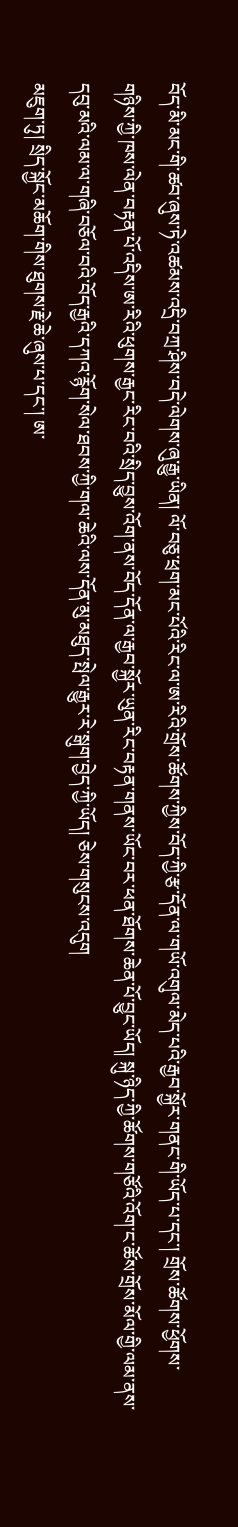བོད་མི་མང་གི་ཚབ་ཞུས་ཏེ་འཚམས་འདྲི་བཀྲ་ཤིས་བདེ་ལེགས་ཞུ་རྒྱུ་ཡིན། ལོ་བཅུ་ཕྲག་མང་པོའི་རིང་ལ་ཨ་རིའི་གྲོས་ཚོགས་ཀྱིས་བོད་ཀྱི་རྩ་དོན་ལ་གཡོ་འགུལ་མེད་པའི་རྒྱབ་སྐྱོར་གནང་གི་ཡོད་པ་དང་། གྲོས་ཚོགས་ཕྱོགས་གཉིས་ཀྱི་ཁས་ལེན་བརྟན་པོ་འདིས་ཨ་རིའི་ཕུགས་རྒྱང་རིང་བའི་སྲིད་བྱུས་འོག་ནས་བོད་དོན་ལ་རྒྱབ་སྐྱོར་ཡུན་རིང་བརྟན་གནས་ཡོང་བར་ཕན་ཐོགས་ཆེན་པོ་བྱུང་ཡོད། སྐུ་ཉིད་ཀྱི་ཚོགས་གཙོའི་འོག་ང་ཚོས་གྲོས་མོལ་གྱི་ལམ་ནས་དབུ་མའི་ལམ་ལ་གཞི་བཅོལ་བའི་བོད་རྒྱའི་དཀའ་རྙོག་སེལ་ཐབས་ཀྱི་གལ་ཆེའི་ལས་དོན་མུ་མཐུད་སྤེལ་རྒྱུར་རེ་སྒུག་བྱེད་ཀྱི་ཡོད། ཅེས་གསུངས་འདུག
མཇུག་ཏུ། སྲིད་སྐྱོང་མཆོག་གིས་ཐུགས་རྗེ་ཆེ་ཞུས་པ་དང་། ཨ་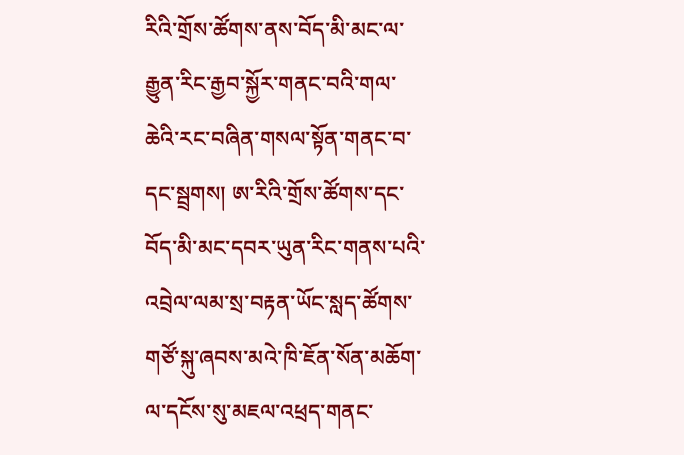རིའི་གྲོས་ཚོགས་ནས་བོད་མི་མང་ལ་རྒྱུན་རིང་རྒྱབ་སྐྱོར་གནང་བའི་གལ་ཆེའི་རང་བཞིན་གསལ་སྟོན་གནང་བ་དང་སྦྲགས། ཨ་རིའི་གྲོས་ཚོགས་དང་བོད་མི་མང་དབར་ཡུན་རིང་གནས་པའི་འབྲེལ་ལམ་སྲ་བརྟན་ཡོང་སླད་ཚོགས་གཙོ་སྐུ་ཞབས་མའེ་ཁི་ཇོན་སོན་མཆོག་ལ་དངོས་སུ་མཇལ་འཕྲད་གནང་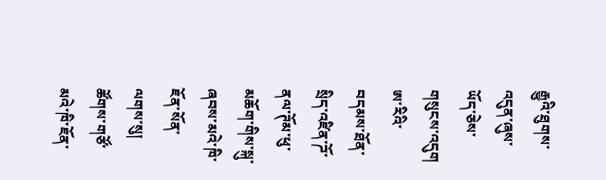རྒྱུའི་ཐུགས་འདུན་ཞུས་ཡོད་ཅེས་གསུངས་འདུག
ཨ་རིའི་བདམས་ཐོན་སྲིད་འཛིན་ཌོ་ནལ་ཊོམ་ཕུ་མཆོག་གིས་སྐུ་ཞབས་མའེ་ཁི་ཇོན་སོན་ལགས་སུ། ཚོགས་གཙོ་མའེ་ཁི་ཇོན་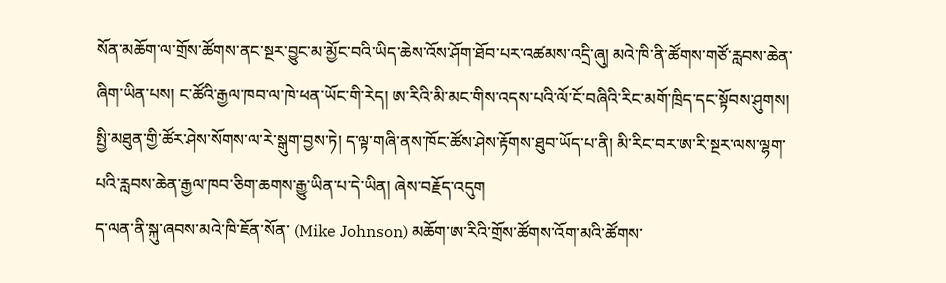སོན་མཆོག་ལ་གྲོས་ཚོགས་ནང་སྔར་བྱུང་མ་མྱོང་བའི་ཡིད་ཆེས་འོས་ཤོག་ཐོབ་པར་འཚམས་འདྲི་ཞུ། མའེ་ཁི་ནི་ཚོགས་གཙོ་རླབས་ཆེན་ཞིག་ཡིན་པས། ང་ཚོའི་རྒྱལ་ཁབ་ལ་ཁེ་ཕན་ཡོང་གི་རེད། ཨ་རིའི་མི་མང་གིས་འདས་པའི་ལོ་ངོ་བཞིའི་རིང་མགོ་ཁྲིད་དང་སྟོབས་ཤུགས། སྤྱི་མཐུན་གྱི་ཚོར་ཤེས་སོགས་ལ་རེ་སྒུག་བྱས་ཏེ། ད་ལྟ་གཞི་ནས་ཁོང་ཚོས་ཤེས་རྟོགས་ཐུབ་ཡོད་པ་ནི། མི་རིང་བར་ཨ་རི་སྔར་ལས་ལྷག་པའི་རླབས་ཆེན་རྒྱལ་ཁབ་ཅིག་ཆགས་རྒྱུ་ཡིན་པ་དེ་ཡིན། ཞེས་བརྗོད་འདུག
ད་ལན་ནི་སྐུ་ཞབས་མའེ་ཁི་ཇོན་སོན་ (Mike Johnson) མཆོག་ཨ་རིའི་གྲོས་ཚོགས་འོག་མའི་ཚོགས་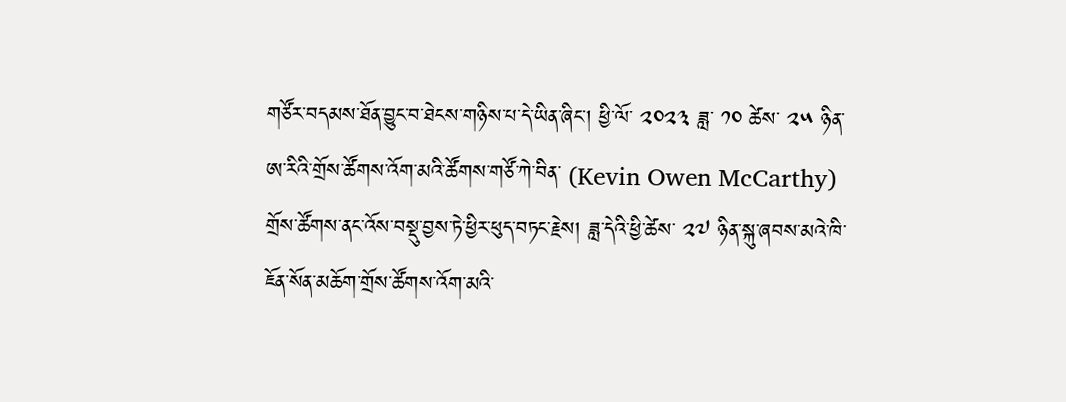གཙོར་བདམས་ཐོན་བྱུང་བ་ཐེངས་གཉིས་པ་དེ་ཡིན་ཞིང་། ཕྱི་ལོ་ ༢༠༢༣ ཟླ་ ༡༠ ཚེས་ ༢༥ ཉིན་ཨ་རིའི་གྲོས་ཚོགས་འོག་མའི་ཚོགས་གཙོ་ཀེ་བིན་ (Kevin Owen McCarthy) གྲོས་ཚོགས་ནང་འོས་བསྡུ་བྱས་ཏེ་ཕྱིར་ཕུད་བཏང་རྗེས། ཟླ་དེའི་ཕྱི་ཚེས་ ༢༧ ཉིན་སྐུ་ཞབས་མའེ་ཁི་ཇོན་སོན་མཆོག་གྲོས་ཚོགས་འོག་མའི་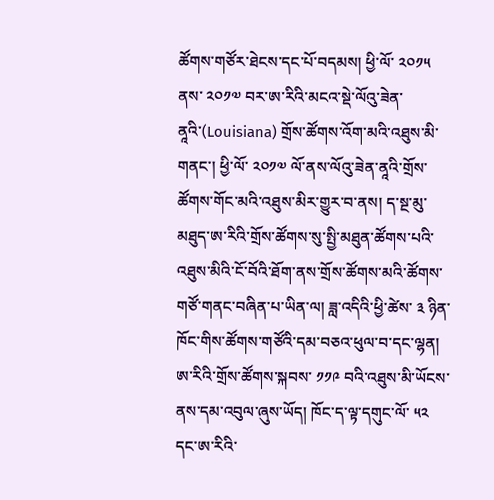ཚོགས་གཙོར་ཐེངས་དང་པོ་བདམས། ཕྱི་ལོ་ ༢༠༡༥ ནས་ ༢༠༡༧ བར་ཨ་རིའི་མངའ་སྡེ་ལོའུ་ཟེན་ནཱའི་(Louisiana) གྲོས་ཚོགས་འོག་མའི་འཐུས་མི་གནང་། ཕྱི་ལོ་ ༢༠༡༧ ལོ་ནས་ལོའུ་ཟེན་ནཱའི་གྲོས་ཚོགས་གོང་མའི་འཐུས་མིར་གྱུར་བ་ནས། ད་སྔ་མུ་མཐུད་ཨ་རིའི་གྲོས་ཚོགས་སུ་སྤྱི་མཐུན་ཚོགས་པའི་འཐུས་མིའི་ངོ་བོའི་ཐོག་ནས་གྲོས་ཚོགས་མའི་ཚོགས་གཙོ་གནང་བཞིན་པ་ཡིན་ལ། ཟླ་འདིའི་ཕྱི་ཚེས་ ༣ ཉིན་ཁོང་གིས་ཚོགས་གཙོའི་དམ་བཅའ་ཕུལ་བ་དང་ལྷན། ཨ་རིའི་གྲོས་ཚོགས་སྐབས་ ༡༡༩ བའི་འཐུས་མི་ཡོངས་ནས་དམ་འབུལ་ཞུས་ཡོད། ཁོང་ད་ལྟ་དགུང་ལོ་ ༥༢ དང་ཨ་རིའི་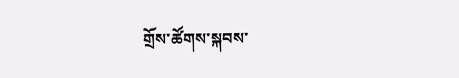གྲོས་ཚོགས་སྐབས་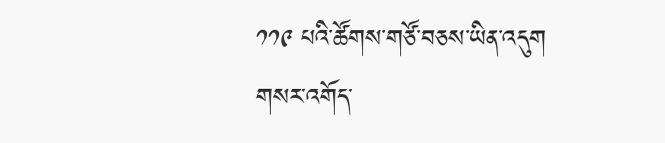༡༡༩ པའི་ཚོགས་གཙོ་བཅས་ཡིན་འདུག
གསར་འགོད་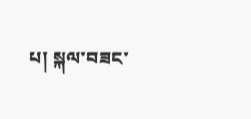པ། སྐལ་བཟང་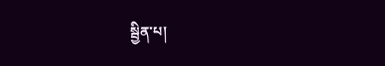སྦྱིན་པ།